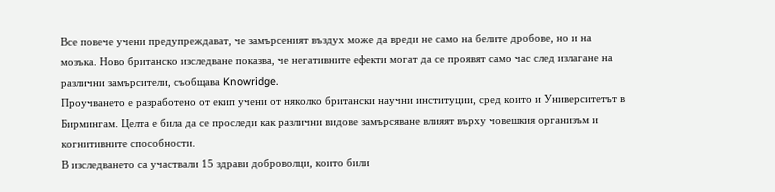Все повече учени предупреждават, че замърсеният въздух може да вреди не само на белите дробове, но и на мозъка. Ново британско изследване показва, че негативните ефекти могат да се проявят само час след излагане на различни замърсители, съобщава Knowridge.
Проучването е разработено от екип учени от няколко британски научни институции, сред които и Университетът в Бирмингам. Целта е била да се проследи как различни видове замърсяване влияят върху човешкия организъм и когнитивните способности.
В изследването са участвали 15 здрави доброволци, които били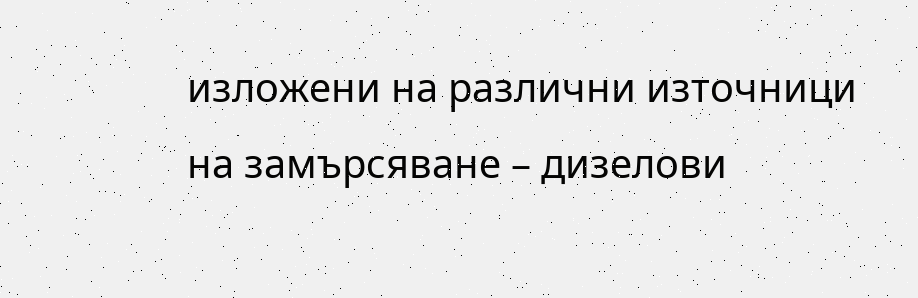изложени на различни източници на замърсяване – дизелови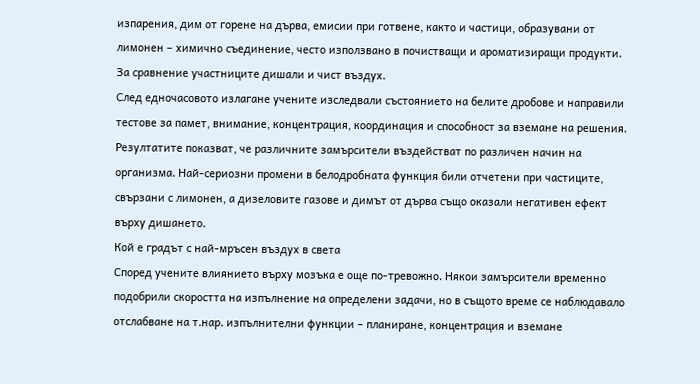изпарения, дим от горене на дърва, емисии при готвене, както и частици, образувани от лимонен – химично съединение, често използвано в почистващи и ароматизиращи продукти. За сравнение участниците дишали и чист въздух.
След едночасовото излагане учените изследвали състоянието на белите дробове и направили тестове за памет, внимание, концентрация, координация и способност за вземане на решения.
Резултатите показват, че различните замърсители въздействат по различен начин на организма. Най-сериозни промени в белодробната функция били отчетени при частиците, свързани с лимонен, а дизеловите газове и димът от дърва също оказали негативен ефект върху дишането.
Кой е градът с най-мръсен въздух в света
Според учените влиянието върху мозъка е още по-тревожно. Някои замърсители временно подобрили скоростта на изпълнение на определени задачи, но в същото време се наблюдавало отслабване на т.нар. изпълнителни функции – планиране, концентрация и вземане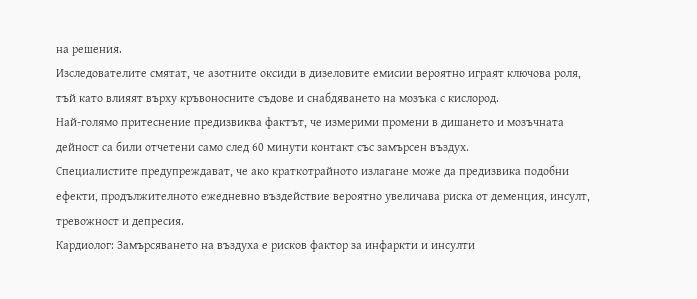на решения.
Изследователите смятат, че азотните оксиди в дизеловите емисии вероятно играят ключова роля, тъй като влияят върху кръвоносните съдове и снабдяването на мозъка с кислород.
Най-голямо притеснение предизвиква фактът, че измерими промени в дишането и мозъчната дейност са били отчетени само след 60 минути контакт със замърсен въздух.
Специалистите предупреждават, че ако краткотрайното излагане може да предизвика подобни ефекти, продължителното ежедневно въздействие вероятно увеличава риска от деменция, инсулт, тревожност и депресия.
Кардиолог: Замърсяването на въздуха е рисков фактор за инфаркти и инсулти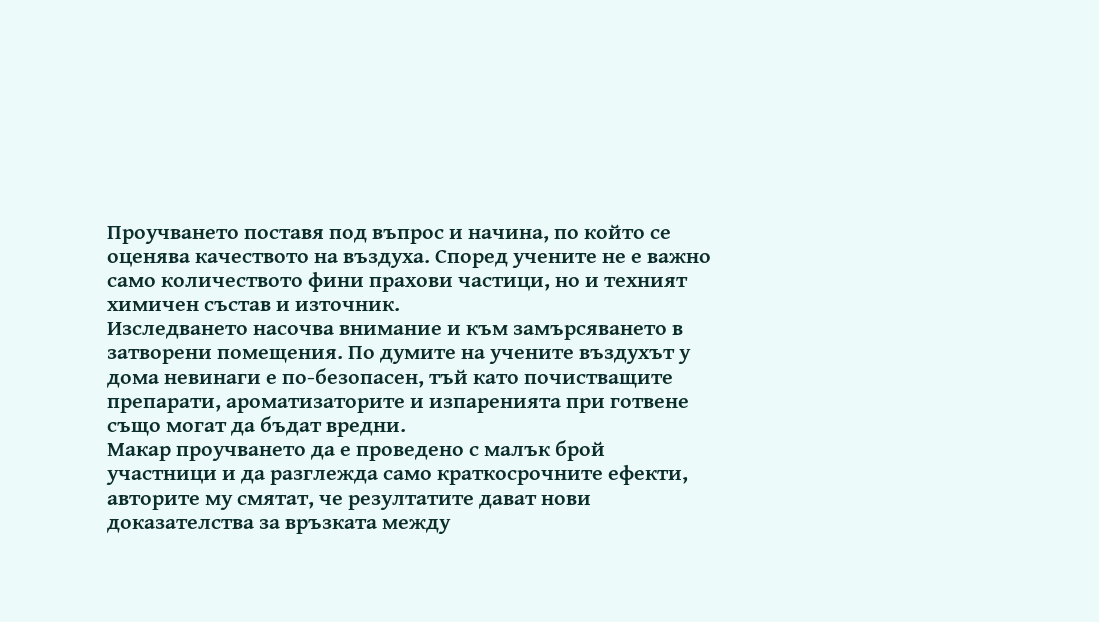Проучването поставя под въпрос и начина, по който се оценява качеството на въздуха. Според учените не е важно само количеството фини прахови частици, но и техният химичен състав и източник.
Изследването насочва внимание и към замърсяването в затворени помещения. По думите на учените въздухът у дома невинаги е по-безопасен, тъй като почистващите препарати, ароматизаторите и изпаренията при готвене също могат да бъдат вредни.
Макар проучването да е проведено с малък брой участници и да разглежда само краткосрочните ефекти, авторите му смятат, че резултатите дават нови доказателства за връзката между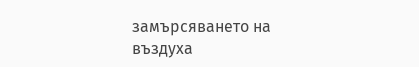замърсяването на въздуха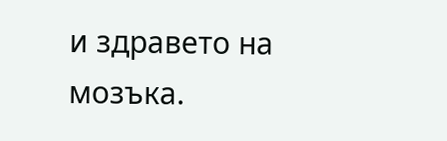и здравето на мозъка.